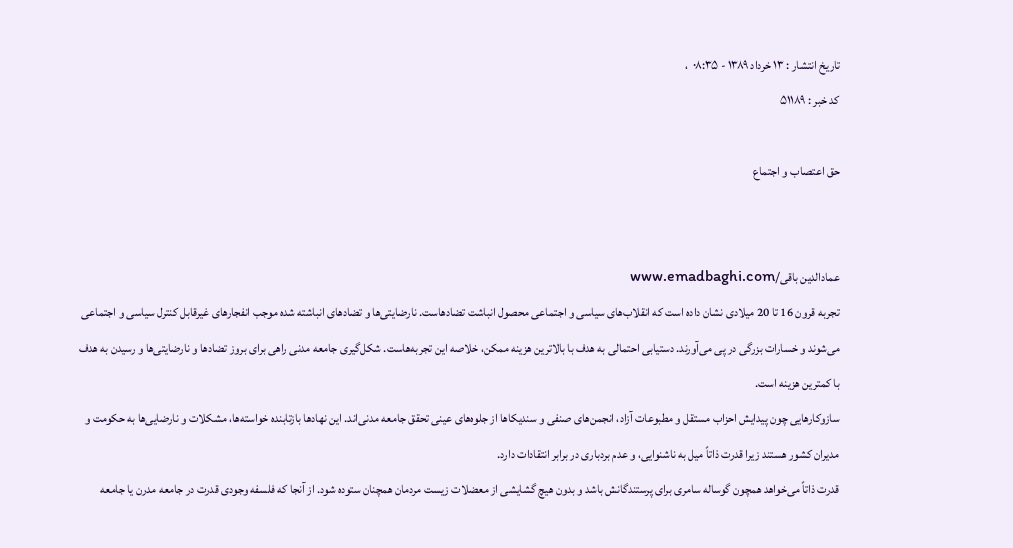تاریخ انتشار : ۱۳ خرداد ۱۳۸۹ - ۰۸:۳۵  ،
کد خبر : ۵۱۱۸۹

حق اعتصاب و اجتماع


عمادالدین باقی/www.emadbaghi.com
تجربه قرون 16 تا 20 میلادی نشان داده است که انقلاب‌های سیاسی و اجتماعی محصول انباشت تضادهاست. نارضایتی‌ها و تضادهای انباشته شده موجب انفجارهای غیرقابل کنترل سیاسی و اجتماعی می‌شوند و خسارات بزرگی در پی می‌آورند. دستیابی احتمالی به هدف با بالاترین هزینه ممکن، خلاصه‌ این تجربه‌هاست. شکل‌گیری جامعه مدنی راهی برای بروز تضادها و نارضایتی‌ها و رسیدن به هدف با کمترین هزینه است.
سازوکارهایی چون پیدایش احزاب مستقل و مطبوعات آزاد، انجمن‌های صنفی و سندیکاها از جلوه‌های عینی تحقق جامعه مدنی‌اند. این نهادها بازتابنده خواسته‌‌ها، مشکلات و نارضایی‌ها به حکومت و مدیران کشور هستند زیرا قدرت ذاتاً میل به ناشنوایی، و عدم بردباری در برابر انتقادات دارد.
قدرت ذاتاً می‌خواهد همچون گوساله‌ سامری برای پرستندگانش باشد و بدون هیچ گشایشی از معضلات زیست مردمان همچنان ستوده شود. از آنجا که فلسفه وجودی قدرت در جامعه مدرن یا جامعه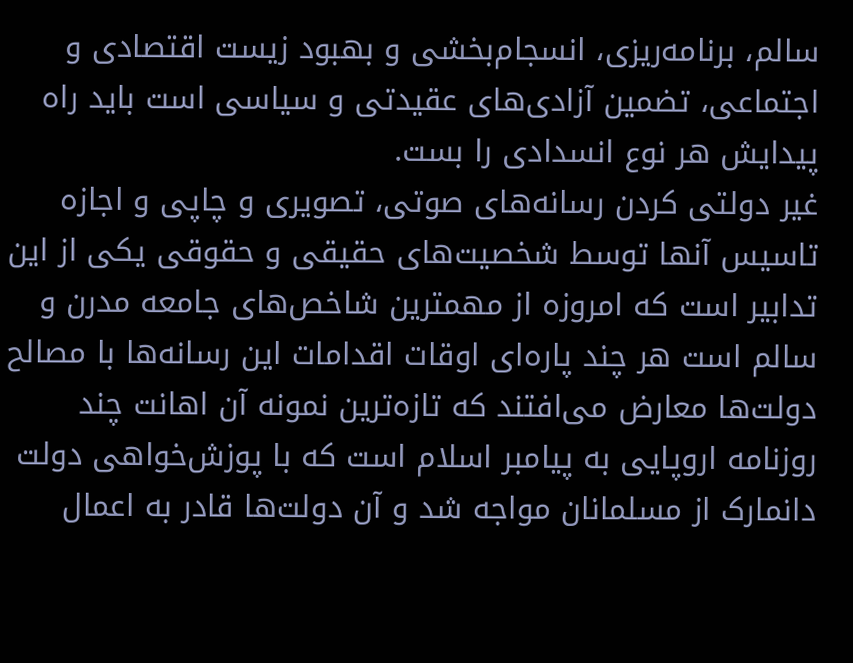سالم، برنامه‌ریزی، انسجام‌بخشی و بهبود زیست اقتصادی و اجتماعی، تضمین آزادی‌‌های عقیدتی و سیاسی است باید راه پیدایش هر نوع انسدادی را بست.
غیر دولتی کردن رسانه‌های صوتی، تصویری و چاپی و اجازه تاسیس آنها توسط شخصیت‌های حقیقی و حقوقی یکی از این تدابیر است که امروزه از مهمترین شاخص‌های جامعه مدرن و سالم است هر چند پاره‌ای اوقات اقدامات این رسانه‌ها با مصالح دولت‌ها معارض می‌افتند که تازه‌ترین نمونه آن اهانت چند روزنامه اروپایی به پیامبر اسلام است که با پوزش‌خواهی دولت دانمارک از مسلمانان مواجه شد و آن دولت‌ها قادر به اعمال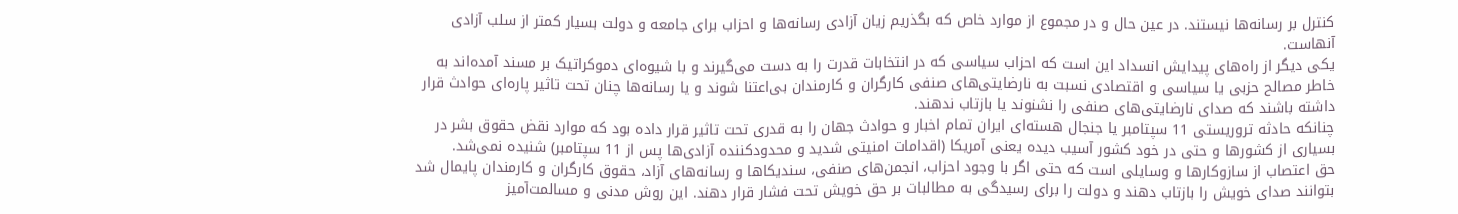کنترل بر رسانه‌ها نیستند. در عین حال و در مجموع از موارد خاص که بگذریم زیان آزادی رسانه‌ها و احزاب برای جامعه و دولت بسیار کمتر از سلب آزادی آنهاست.
یکی دیگر از راه‌های پیدایش انسداد این است که احزاب سیاسی که در انتخابات قدرت را به دست می‌گیرند و با شیوه‌ای دموکراتیک بر مسند آمده‌اند به خاطر مصالح حزبی یا سیاسی و اقتصادی نسبت به نارضایتی‌‌های صنفی کارگران و کارمندان بی‌اعتنا شوند و یا رسانه‌ها چنان تحت تاثیر پاره‌ای حوادث قرار داشته باشند که صدای نارضایتی‌های صنفی را نشنوند یا بازتاب ندهند.
چنانکه حادثه‌ تروریستی 11 سپتامبر یا جنجال هسته‌ای ایران تمام اخبار و حوادث جهان را به قدری تحت تاثیر قرار داده بود که موارد نقض حقوق بشر در بسیاری از کشورها و حتی در خود کشور آسیب دیده یعنی آمریکا (اقدامات امنیتی شدید و محدودکننده آزادی‌ها پس از 11 سپتامبر) شنیده نمی‌شد.
حق اعتصاب از سازوکارها و وسایلی است که حتی اگر با وجود احزاب، انجمن‌های صنفی، سندیکا‌ها و رسانه‌های آزاد، حقوق کارگران و کارمندان پایمال شد بتوانند صدای خویش را بازتاب دهند و دولت را برای رسیدگی به مطالبات بر حق خویش تحت فشار قرار دهند. این روش مدنی و مسالمت‌آمیز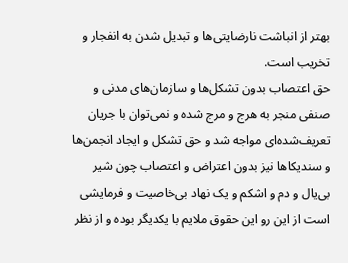بهتر از انباشت نارضایتی‌ها و تبدیل شدن به انفجار و تخریب است.
حق اعتصاب بدون تشکل‌ها و سازمان‌های مدنی و صنفی منجر به هرج و مرج شده و نمی‌توان با جریان تعریف‌شده‌ای مواجه شد و حق تشکل و ایجاد انجمن‌ها و سندیکا‌ها نیز بدون اعتراض و اعتصاب چون شیر بی‌یال و دم و اشکم و یک نهاد بی‌خاصیت و فرمایشی است از این رو این حقوق ملایم با یکدیگر بوده و از نظر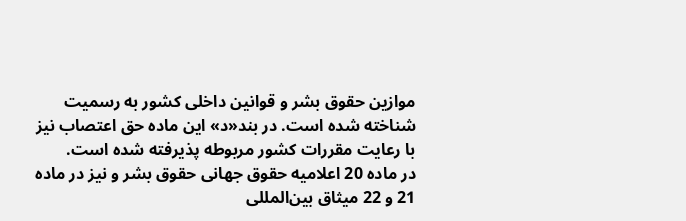موازین حقوق بشر و قوانین داخلی کشور به رسمیت شناخته شده است. در بند«د» این ماده حق اعتصاب نیز با رعایت مقررات کشور مربوطه پذیرفته شده است.
در ماده 20 اعلامیه حقوق جهانی حقوق بشر و نیز در ماده 21 و 22 میثاق بین‌المللی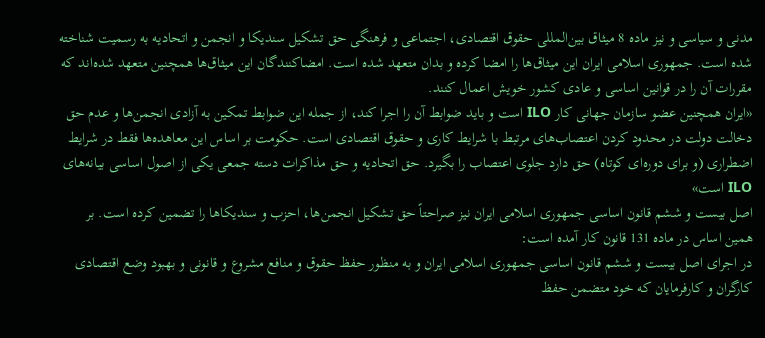مدنی و سیاسی و نیز ماده 8 میثاق بین‌المللی حقوق اقتصادی، ‌اجتماعی و فرهنگی حق تشکیل سندیکا و انجمن و اتحادیه به رسمیت شناخته شده است. جمهوری اسلامی ایران این میثاق‌ها را امضا کرده و بدان متعهد شده است. امضاکنندگان این میثاق‌ها همچنین متعهد شده‌اند که مقررات آن را در قوانین اساسی و عادی کشور خویش اعمال کنند.
«ایران همچنین عضو سازمان جهانی کار ILO است و باید ضوابط آن را اجرا کند،‌ از جمله این ضوابط تمکین به آزادی انجمن‌ها و عدم حق دخالت دولت در محدود کردن اعتصاب‌های مرتبط با شرایط کاری و حقوق اقتصادی است. حکومت بر اساس این معاهده‌ها فقط در شرایط اضطراری (و برای دوره‌ای کوتاه) حق دارد جلوی اعتصاب را بگیرد. حق اتحادیه و حق مذاکرات دسته جمعی یکی از اصول اساسی بیانه‌های ILO است»
اصل بیست و ششم قانون اساسی جمهوری اسلامی ایران نیز صراحتاً حق تشکیل انجمن‌ها، احزب و سندیکاها را تضمین کرده است. بر همین اساس در ماده 131 قانون کار آمده است:
در اجرای اصل بیست و ششم قانون اساسی جمهوری اسلامی ایران و به منظور حفظ حقوق و منافع مشروع و قانونی و بهبود وضع اقتصادی کارگران و کارفرمایان که خود متضمن حفظ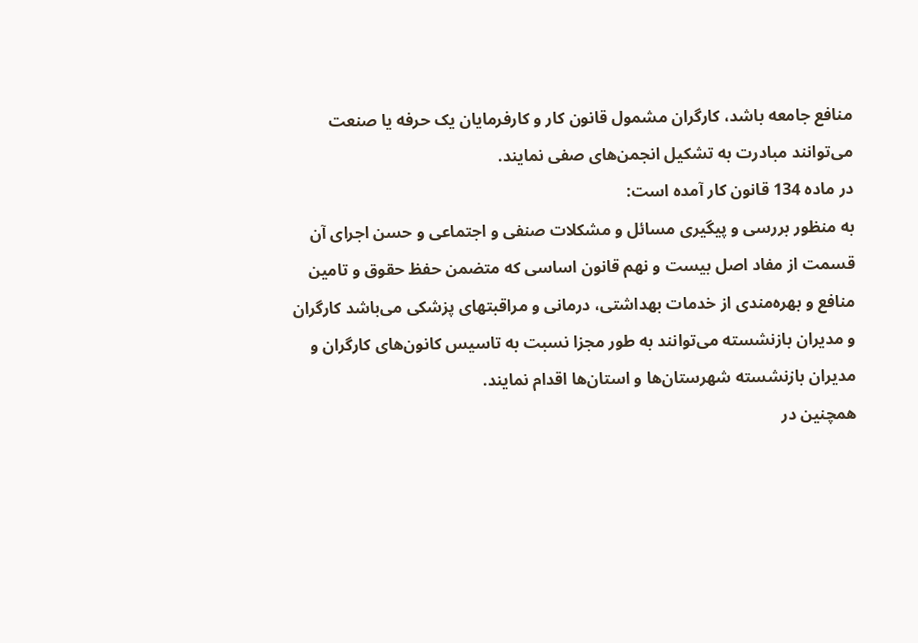منافع جامعه باشد، کارگران مشمول قانون کار و کارفرمایان یک حرفه یا صنعت می‌توانند مبادرت به تشکیل انجمن‌های صفی نمایند.
در ماده 134 قانون کار آمده است:
به منظور بررسی و پیگیری مسائل و مشکلات صنفی و اجتماعی و حسن اجرای آن قسمت از مفاد اصل بیست و نهم قانون اساسی که متضمن حفظ حقوق و تامین منافع و بهره‌مندی از خدمات بهداشتی، درمانی و مراقبتهای پزشکی می‌باشد کارگران و مدیران بازنشسته می‌توانند به طور مجزا نسبت به تاسیس کانون‌های کارگران و مدیران بازنشسته شهرستان‌ها و استان‌ها اقدام نمایند.
همچنین در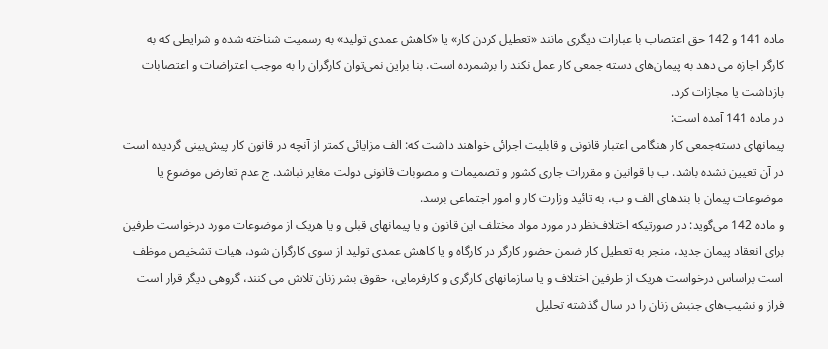ماده 141 و 142 حق اعتصاب با عبارات دیگری مانند «تعطیل کردن کار» یا «کاهش عمدی تولید» به رسمیت شناخته شده و شرایطی که به کارگر اجازه می دهد به پیمان‌های دسته جمعی کار عمل نکند را برشمرده است. بنا براین نمی‌توان کارگران را به موجب اعتراضات و اعتصابات بازداشت یا مجازات کرد.
در ماده 141 آمده است:
پیمانهای دسته‌جمعی کار هنگامی اعتبار قانونی و قابلیت اجرائی خواهند داشت که: الف مزایائی کمتر از آنچه در قانون کار پیش‌بینی گردیده است در آن تعیین نشده باشد. ب با قوانین و مقررات جاری کشور و تصمیمات و مصوبات قانونی دولت مغایر نباشد. ج عدم تعارض موضوع یا موضوعات پیمان با بندهای الف و ب، به تائید وزارت کار و امور اجتماعی برسد.
و ماده 142 می‌گوید: در صورتیکه اختلاف‌نظر در مورد مواد مختلف این قانون و یا پیمانهای قبلی و یا هریک از موضوعات مورد درخواست طرفین برای انعقاد پیمان جدید، منجر به تعطیل کار ضمن حضور کارگر در کارگاه و یا کاهش عمدی تولید از سوی کارگران شود، هیات تشخیص موظف است براساس درخواست هریک از طرفین اختلاف و یا سازمانهای کارگری و کارفرمایی، حقوق بشر زنان تلاش می کنند، گروهی دیگر قرار است فراز و نشیب‌های جنبش زنان را در سال گذشته تحلیل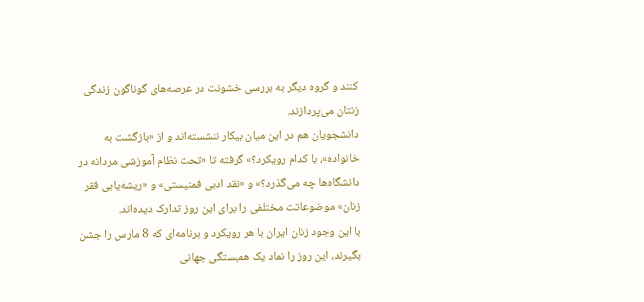کنند و گروه دیگر به بررسی خشونت در عرصه‌های گوناگون زندگی زنتان می‌پردازند.
دانشجویان هم در این میان بیکار ننشسته‌اند و از «بازگشت به خانواده»، با کدام رویکرد؟» گرفته تا «تحت نظام آموزشی مردانه در دانشگاه‌ها چه می‌گذرد؟» و «نقد ادبی فمنیستی» و «ریشه‌یابی فقر زنان» موضوعاتت مختلفی را برای این روز تدارک دیده‌اند.
با این وجود زنان ایران با هر رویکرد و برنامه‌ای که 8 مارس را جشن بگیرند، این روز را نماد یک همبستگی جهانی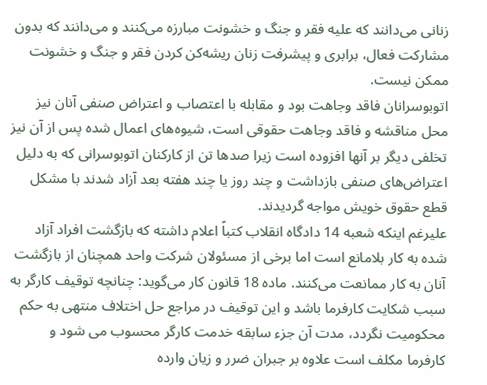زنانی می‌دانند که علیه فقر و جنگ و خشونت مبارزه می‌کنند و می‌دانند که بدون مشارکت فعال، برابری و پیشرفت زنان ریشه‌کن کردن فقر و جنگ و خشونت ممکن نیست.
اتوبوسرانان فاقد وجاهت بود و مقابله با اعتصاب و اعتراض صنفی آنان نیز محل مناقشه و فاقد وجاهت حقوقی است، شیوه‌های اعمال شده پس از آن نیز تخلفی دیگر بر آنها افزوده است زیرا صدها تن از کارکنان اتوبوسرانی که به دلیل اعتراض‌های صنفی بازداشت و چند روز یا چند هفته بعد آزاد شدند با مشکل قطع حقوق خویش مواجه گردیدند.
علیرغم اینکه شعبه 14 دادگاه انقلاب کتباً اعلام داشته که بازگشت افراد آزاد شده به کار بلامانع است اما برخی از مسئولان شرکت واحد همچنان از بازگشت آنان به کار ممانعت می‌کنند. ماده 18 قانون کار می‌گوید: چنانچه توقیف کارگر به سبب شکایت کارفرما باشد و این توقیف در مراجع حل اختلاف منتهی به حکم محکومیت نگردد، مدت آن جزء سابقه خدمت کارگر محسوب می شود و کارفرما مکلف است علاوه بر جبران ضرر و زیان وارده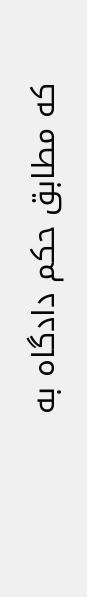که مطابق حکم دادگاه به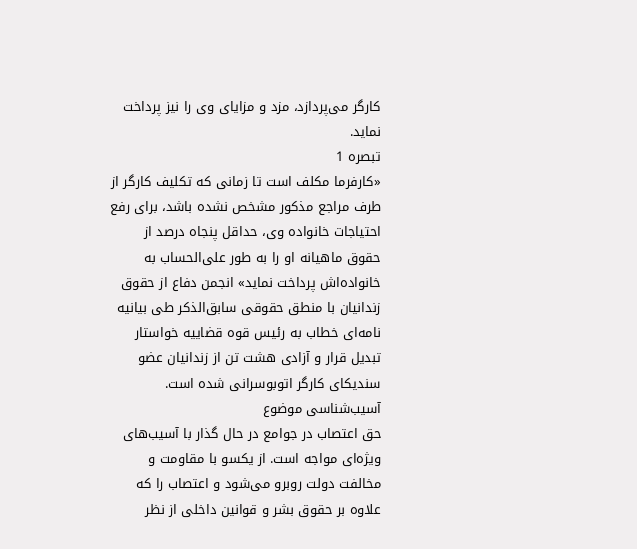کارگر می‌پردازد، مزد و مزایای وی را نیز پرداخت نماید.
تبصره 1
«کارفرما مکلف است تا زمانی که تکلیف کارگر از طرف مراجع مذکور مشخص نشده باشد، برای رفع احتیاجات خانواده وی، حداقل پنجاه درصد از حقوق ماهیانه او را به طور علی‌الحساب به خانواده‌اش پرداخت نماید» انجمن دفاع از حقوق زندانیان با منطق حقوقی سابق‌الذکر طی بیانیه‌ نامه‌ای خطاب به رئیس قوه قضاییه خواستار تبدیل قرار و آزادی هشت تن از زندانیان عضو سندیکای کارگر اتوبوسرانی شده است.
آسیب‌شناسی موضوع
حق اعتصاب در جوامع در حال گذار با آسیب‌های ویژه‌ای مواجه است. از یکسو با مقاومت و مخالفت دولت روبرو می‌شود و اعتصاب را که علاوه بر حقوق بشر و قوانین داخلی از نظر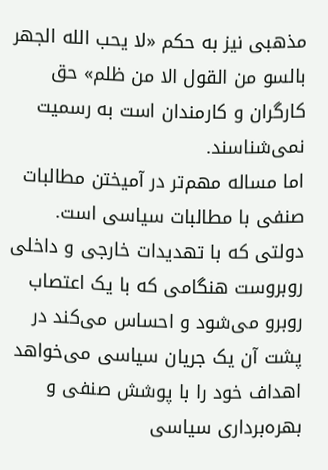مذهبی نیز به حکم «لا یحب الله الجهر بالسو من القول الا من ظلم» حق کارگران و کارمندان است به رسمیت نمی‌شناسند.
اما مساله مهم‌تر در آمیختن مطالبات صنفی با مطالبات سیاسی است. دولتی که با تهدیدات خارجی و داخلی روبروست هنگامی که با یک اعتصاب روبرو می‌شود و احساس می‌کند در پشت آن یک جریان سیاسی می‌خواهد اهداف خود را با پوشش صنفی و بهره‌برداری سیاسی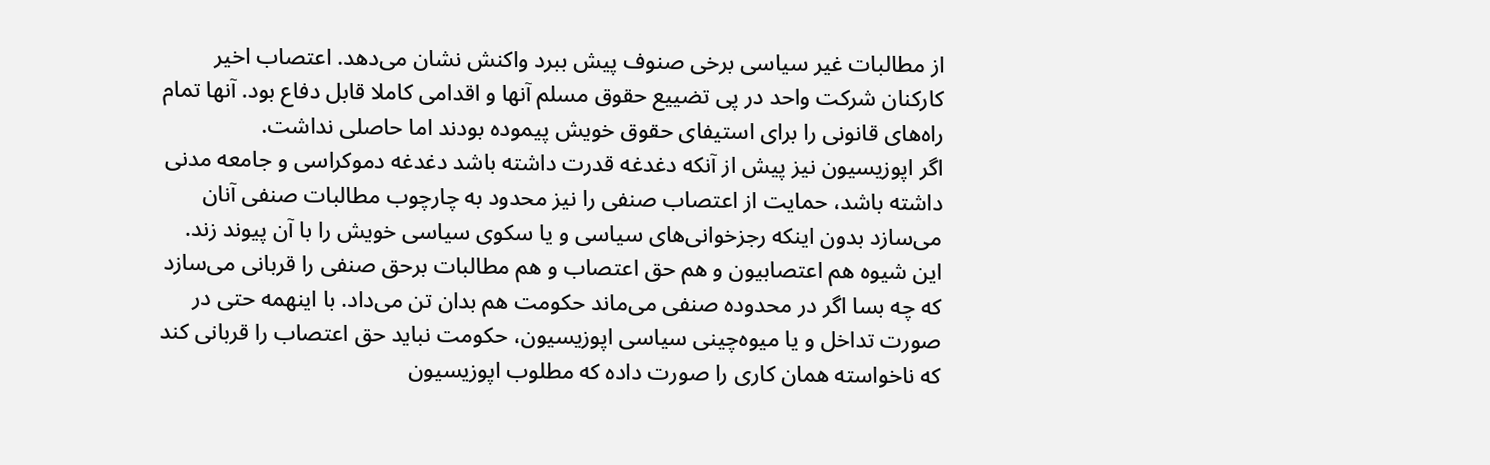از مطالبات غیر سیاسی برخی صنوف پیش ببرد واکنش نشان می‌دهد. اعتصاب اخیر کارکنان شرکت واحد در پی تضییع حقوق مسلم آنها و اقدامی کاملا قابل دفاع بود. آنها تمام راه‌های قانونی را برای استیفای حقوق خویش پیموده بودند اما حاصلی نداشت.
اگر اپوزیسیون نیز پیش از آنکه دغدغه‌ قدرت داشته باشد دغدغه دموکراسی و جامعه مدنی داشته باشد، حمایت از اعتصاب صنفی را نیز محدود به چارچوب مطالبات صنفی آنان می‌سازد بدون اینکه رجزخوانی‌های سیاسی و یا سکوی سیاسی خویش را با آن پیوند زند. این شیوه هم اعتصابیون و هم حق اعتصاب و هم مطالبات برحق صنفی را قربانی می‌سازد که چه بسا اگر در محدوده صنفی می‌ماند حکومت هم بدان تن می‌داد. با اینهمه حتی در صورت تداخل و یا میوه‌چینی سیاسی اپوزیسیون، حکومت نباید حق اعتصاب را قربانی کند که ناخواسته همان کاری را صورت داده که مطلوب اپوزیسیون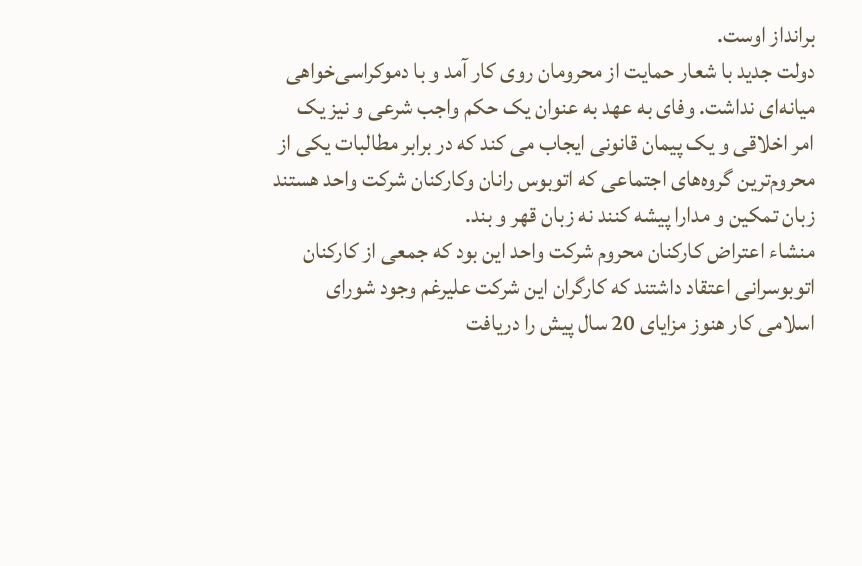برانداز اوست.
دولت جدید با شعار حمایت از محرومان روی کار آمد و با دموکراسی‌‌خواهی میانه‌ای نداشت. وفای به عهد به عنوان یک حکم واجب شرعی و نیز یک امر اخلاقی و یک پیمان قانونی ایجاب می کند که در برابر مطالبات یکی از محروم‌ترین گروه‌های اجتماعی که اتوبوس رانان وکارکنان شرکت واحد هستند زبان تمکین و مدارا پیشه کنند نه زبان قهر و بند.
منشاء اعتراض کارکنان محروم شرکت واحد این بود که جمعی از کارکنان اتوبوسرانی اعتقاد داشتند که کارگران این شرکت علیرغم وجود شورای اسلامی کار هنوز مزایای 20 سال پیش را دریافت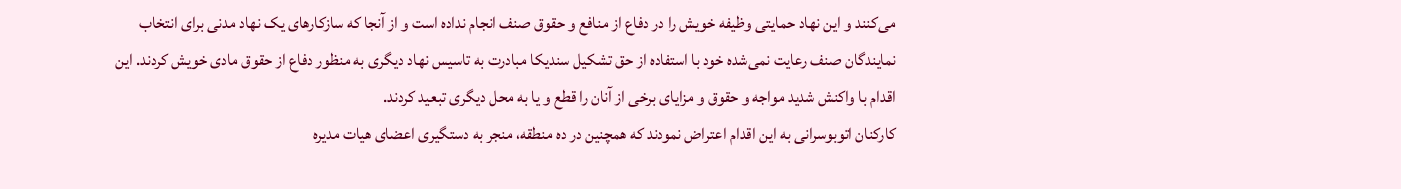می‌کنند و این نهاد حمایتی وظیفه خویش را در دفاع از منافع و حقوق صنف انجام نداده است و از آنجا که سازکارهای یک نهاد مدنی برای انتخاب نمایندگان صنف رعایت نمی‌شده خود با استفاده از حق تشکیل سندیکا مبادرت به تاسیس نهاد دیگری به منظور دفاع از حقوق مادی خویش کردند. این اقدام با واکنش شدید مواجه و حقوق و مزایای برخی از آنان را قطع و یا به محل دیگری تبعید کردند.
کارکنان اتوبوسرانی به این اقدام اعتراض نمودند که همچنین در ده منطقه، منجر به دستگیری اعضای هیات مدیره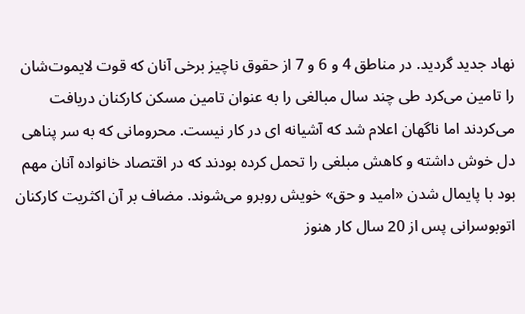نهاد جدید گردید. در مناطق 4 و 6 و 7 از حقوق ناچیز برخی آنان که قوت لایموت‌شان را تامین می‌کرد طی چند سال مبالغی را به عنوان تامین مسکن کارکنان دریافت می‌کردند اما ناگهان اعلام شد که آشیانه ‌ای در کار نیست. محرومانی که به سر پناهی دل خوش داشته و کاهش مبلغی را تحمل کرده بودند که در اقتصاد خانواده آنان مهم بود با پایمال شدن «امید و حق» خویش روبرو می‌شوند. مضاف بر آن اکثریت کارکنان اتوبوسرانی پس از 20 سال کار هنوز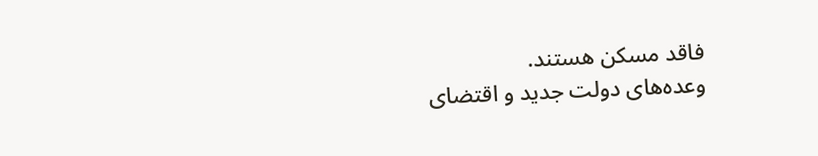فاقد مسکن هستند.
وعده‌های دولت جدید و اقتضای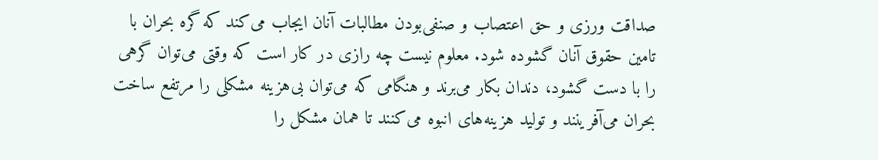صداقت ورزی و حق اعتصاب و صنفی‌بودن مطالبات آنان ایجاب می‌کند که گره بحران با تامین حقوق آنان گشوده شود. معلوم نیست چه رازی در کار است که وقتی می‌توان گرهی را با دست گشود، دندان بکار می‌برند و هنگامی که می‌توان بی‌هزینه مشکلی را مرتفع ساخت بحران می‌آفرینند و تولید هزینه‌های انبوه می‌کنند تا همان مشکل را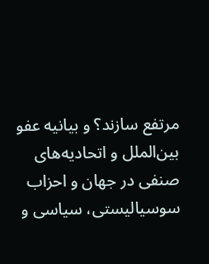مرتفع سازند؟ و بیانیه عفو بین‌الملل و اتحادیه‌های صنفی در جهان و احزاب سوسیالیستی، سیاسی و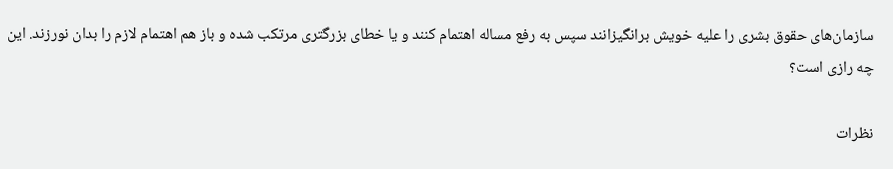سازمان‌های حقوق بشری را علیه خویش برانگیزانند سپس به رفع مساله اهتمام کنند و یا خطای بزرگتری مرتکب شده و باز هم اهتمام لازم را بدان نورزند. این چه رازی است؟

نظرات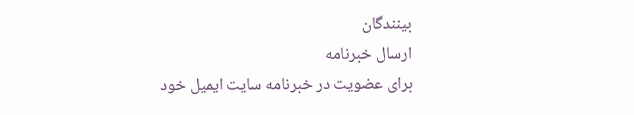بینندگان
ارسال خبرنامه
برای عضویت در خبرنامه سایت ایمیل خود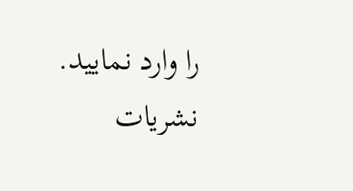را وارد نمایید.
نشریات